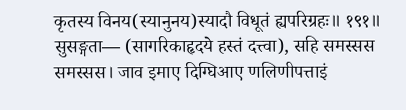कृतस्य विनय(स्यानुनय)स्यादौ विधूतं ह्यपरिग्रहः॥ १९१॥
सुसङ्गता— (सागरिकाहृदये हस्तं दत्त्वा), सहि समस्सस समस्सस। जाव इमाए दिग्घिआए णलिणीपत्ताइं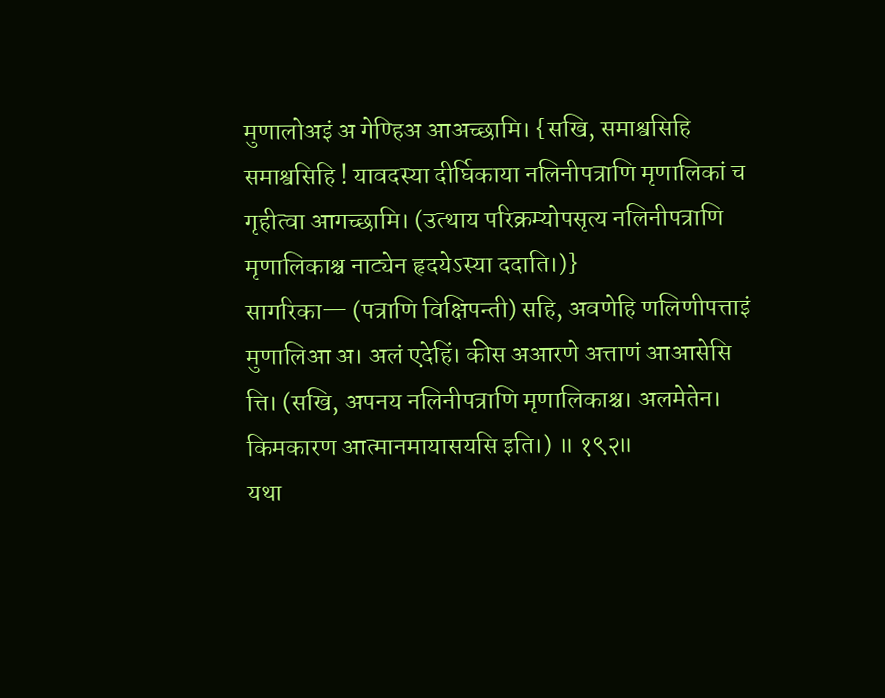मुणालोअइं अ गेण्हिअ आअच्छामि। {सखि, समाश्वसिहि समाश्वसिहि ! यावदस्या दीर्घिकाया नलिनीपत्राणि मृणालिकां च गृहीत्वा आगच्छामि। (उत्थाय परिक्रम्योपसृत्य नलिनीपत्राणि मृणालिकाश्च नाट्येन हृदयेऽस्या ददाति।)}
सागरिका— (पत्राणि विक्षिपन्ती) सहि, अवणेहि णलिणीपत्ताइं मुणालिआ अ। अलं एदेहिं। कीस अआरणे अत्ताणं आआसेसि त्ति। (सखि, अपनय नलिनीपत्राणि मृणालिकाश्च। अलमेतेन। किमकारण आत्मानमायासयसि इति।) ॥ १९२॥
यथा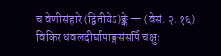च वेणीसंहारे (द्वितीयेऽ)ङ्के — (वेसं. २.१६)
विकिर धवलदीर्घापाङ्गसंसर्पि चक्षुः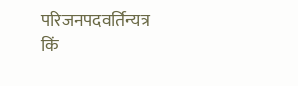परिजनपदवर्तिन्यत्र किं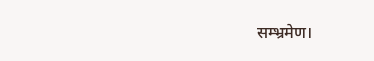सम्भ्रमेण।